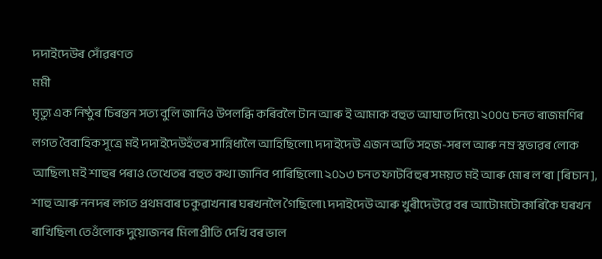দদাইদেউৰ সোঁৱৰণত
মমী
মৃত্যু এক নিষ্ঠুৰ চিৰন্তন সত্য বুলি জানিও উপলব্ধি কৰিবলৈ টান আৰু ই আমাক বহুত আঘাত দিয়ে৷ ২০০৫ চনত ৰাজমণিৰ লগত বৈবাহিক সূত্ৰে মই দদাইদেউহঁতৰ সান্নিধ্যলৈ আহিছিলো৷ দদাইদেউ এজন অতি সহজ-সৰল আৰু নম্ৰ স্বভাৱৰ লোক আছিল৷ মই শাহুৰ পৰাও তেখেতৰ বহুত কথা জানিব পাৰিছিলো৷ ২০১৩ চনত ফাটবিহুৰ সময়ত মই আৰু মোৰ ল’ৰা [ৰিচান], শাহু আৰু ননদৰ লগত প্ৰথমবাৰ ঢকুৱাখনাৰ ঘৰখনলৈ গৈছিলো৷ দদাইদেউ আৰু খুৰীদেউৱে বৰ আটোমটোকাৰিকৈ ঘৰখন ৰাখিছিল৷ তেওঁলোক দুয়োজনৰ মিলাপ্ৰীতি দেখি বৰ ভাল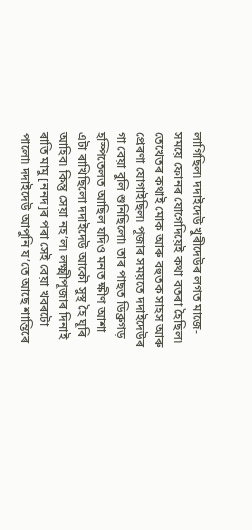লাগিছিল৷ দদাইদেউ খুৰীদেউৰ লগত মাজে-সময়ে ফোনৰ যোগেদিয়েই কথা বতৰা হৈছিল৷ তেখেতৰ কথাই মোক আৰু বহুতক সাহস আৰু প্ৰেৰণা যোগাইছিল৷ পূজাৰ সময়তে দদাইদেউৰ গা বেয়া বুলি শুনিছিলো৷ তাৰ পাছত ডিব্ৰুগড় হস্পিতেলত আছিল যদিও মনত ক্ষীণ আশা এটা ৰাখিছিলো দদাইদেউ আকৌ সুস্থ হৈ ঘূৰি আহিব৷ কিন্তু সেয়া নহ’ল৷ লক্ষ্মীপূজাৰ দিনাই ৰাতি মামু [ননদ]ৰ পৰা সেই বেয়া খবৰটো পালো৷ দদাইদেউ আপুনি য’তে আছে শান্তিৰে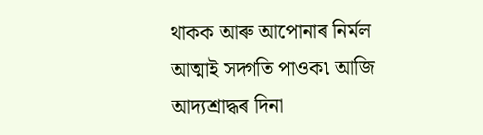থাকক আৰু আপোনাৰ নিৰ্মল আত্মাই সদ্গতি পাওক৷ আজি আদ্যশ্ৰাদ্ধৰ দিনা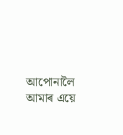আপোনালৈ আমাৰ এয়ে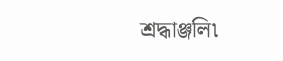শ্ৰদ্ধাঞ্জলি৷